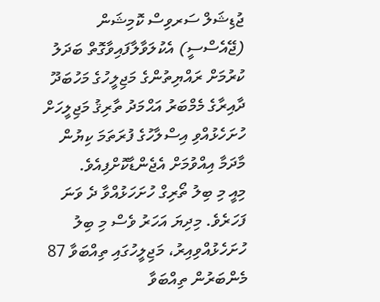ޖުޑިޝަލް ސަރވިސް ކޮމިޝަން (ޖޭއެސްސީ) އެކުލަވާލާފައިވާގޮތް ބަދަލު ކުރުމަށް ރައްޔިތުންގެ މަޖިލީހުގެ މަހުބަދޫ ދާއިރާގެ މެމްބަރު އަޙްމަދު ތާރިޤު މަޖިލީހަށް ހުށަހެޅުއްވި އިސްލާހުގެ ފުރަތަމަ ކިޔުން މާދަމާ އިއްވުމަށް އެޖެންޑާކޮށްފިއެވެ.
މިއީ މި ބިލު ތޯރިގް ހުށަހަޅުއްވާ ދެ ވަނަ ފަހަރެވެ. މިދިޔަ އަހަރު ވެސް މި ބިލު ހުށަހެޅުއްވިއިރު، މަޖިލީހުގައި ތިއްބަވާ 87 މެންބަރުން ތިއްބަވާ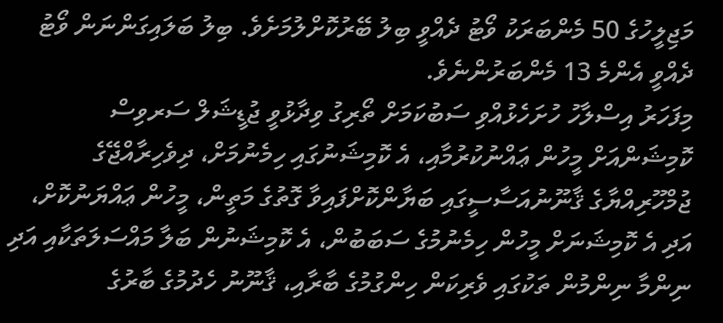މަޖިލީހުގެ 50 މެންބަރަކު ވޯޓު ދެއްވީ ބިލު ބޭރުކޮށްލުމަށެވެ. ބިލު ބަލައިގަންނަން ވޯޓު ދެއްވީ އެންމެ 13 މެންބަރުންނެވެ.
މިފަހަރު އިސްލާހު ހުށަހެޅުއްވި ސަބުކަމަށް ތޯރިގު ވިދާޅުވީ ޖުޑީޝަލް ސަރވިސް ކޮމިޝަންއަށް މީހުން ޢައްނުކުރުމާއި، އެ ކޮމިޝަނުގައި ހިމެނުމަށް، ދިވެހިރާއްޖޭގެ ޖުމްހޫރިއްޔާގެ ޤާނޫނުއަސާސީގައި ބަޔާންކޮށްފައިވާ ގޮތުގެ މަތީން، މީހުން ޢައްޔަނުކޮށް، އަދި އެ ކޮމިޝަނަށް މީހުން ހިމެނުމުގެ ސަބަބުން، އެ ކޮމިޝަނުން ބަލާ މައްސަލަތަކާއި އަދި ނިންމާ ނިންމުން ތަކުގައި ވެރިކަން ހިންގުމުގެ ބާރާއި، ޤާނޫނު ހެދުމުގެ ބާރުގެ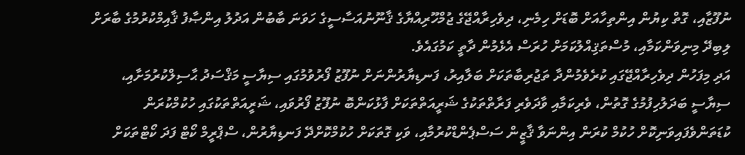ނުފޫޒާއި، ގޮތް ކިޔުން އިންތިހާއަށް ބޮޑަށް ހިމެނި، ދިވެހިރާއްޖޭގެ ޖުމްހޫރިއްޔާގެ ޤާނޫނުއަސާސީގެ ހަވަނަ ބާބުން އަދުލު އިންޞާފު ޤާއިމްކުރުމުގެ ބާރަށް ލިބިދޭ މިނިވަންކަމާއި، މުސްތަޤިއްލުކަމަށް ހުރަސް އެޅެމުން ދާތީ ކަމުގައެވެ.
އަދި މިފަހުން ދިވެހިރާއްޖޭގައި ކުރެވެމުންދާ ތަޖުރިބާތަކަށް ބަލާއިރު، ފަނޑިޔާރުންނަށް ނުފޫޒު ފޯރުވުމުގައި ސިޔާސީ މަޤްސަދު ޙާސިލްކުރުމަށާއި، ސިޔާސީ ބަދަލުހިފުމުގެ ގޮތުން، ވެރިކަމާއި ވާދަވެރި ފަރާތްތަކުގެ ޝަރީއަތްތަކަށް ފާޅުކަންބޮ ނުފޫޒު ފޯރުވައި، ޝަރީއަތްތަކުގައި ހުކުމްކުރަން ކުޑަތަންވެފައިވަނިކޮށް ހުކުމް ކުރަން އިންނަވާ ޤާޒީން ސަސްޕެންޑްކުރުމާއި، ވަކި ގޮތަކަށް ހުކުމްކޮށްދޭ ފަނޑިޔާރުން، ސްޕްރީމް ކޯޓް ފަދަ ކޯޓްތަކަށް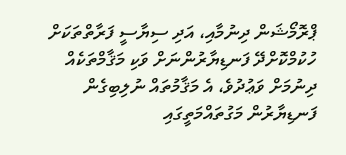ޕްރޮމޯޝަން ދިނުމާއި، އަދި ސިޔާސީ ފަރާތްތަކަށް ހުކުމްކޮށްދޭ ފަނޑިޔާރުންނަށް ވަކި މަޤާމްތަކެއް ދިނުމަށް ވަޢުދުވެ، އެ މަޤާމުތައް ނުލިބިގެން ފަނޑިޔާރުން މަގުތައްމަތީގައި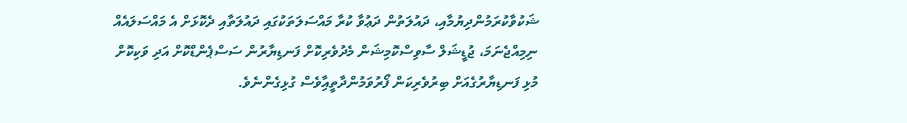ޝަކުވާކުރަމުންދިޔުމާއި، ދައުލަތުން ދަޢުވާ ކުރާ މައްސަލަތަކުގައި ދައުލަތާއި ދެކޮޅަށް އެ މައްސަލައެއް ނިމިއްޖެނަމަ، ޖުޑީޝަލް ސާވިސްކޮމިޝަން މެދުވެރިކޮށް ފަނޑިޔާރުން ސަސްޕެންޑްކޮށް އަދި ވަކިކޮށް މުޅި ފަނޑިޔާރުގެއަށް ބިރުވެރިކަން ފޯރުވަމުންދާތީއާިވެސް ގުޅިގެންނެވެ.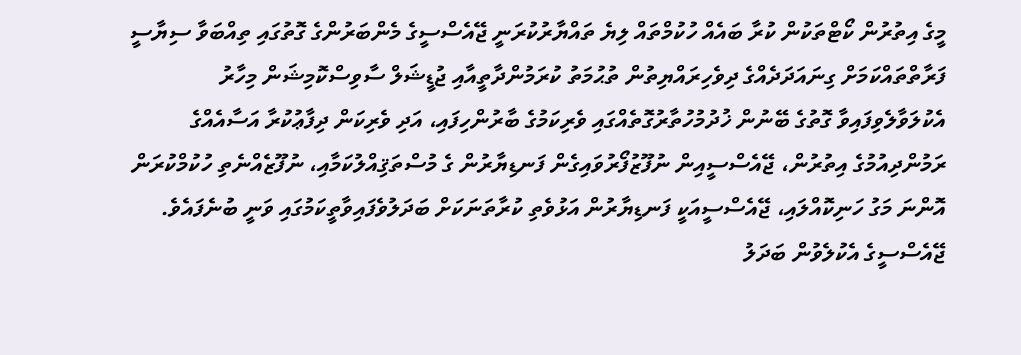މީގެ އިތުރުން ކޯޓްތަކުން ކުރާ ބައެއް ހުކުމްތައް ލިޔެ ތައްޔާރުކުރަނީ ޖޭއެސްސީގެ މެންބަރުންގެ ގޮތުގައި ތިއްބަވާ ސިޔާސީ ފަރާތްތައްކަމަށް ގިނައަދަދެއްގެ ދިވެހިރައްޔިތުން ތުޙުމަތު ކުރަމުންދާތީއާއި ޖުޑީޝަލް ސާވިސްކޮމިޝަން މިހާރު އެކުލަވާލެވިފައިވާ ގޮތުގެ ބޭނުން ޚުދުމުހުތާރުގޮތެއްގައި ވެރިކަމުގެ ބާރުންހިފައި، އަދި ވެރިކަން ދިފާޢުކުރާ އަސާއެއްގެ ރަމުންދިއުމުގެ އިތުރުން، ޖޭއެސްސީއިން ނުފޫޒުފޯރުވައިގެން ފަނޑިޔާރުން ގެ މުސްތަޤިއްލުކަމާއި، ނުފޫޒެއްނެތި ހުކުމްކުރަން އޮންނަ މަގު ހަނިކޮއްލައި، ޖޭއެސްސީއަކީ ފަނޑިޔާރުން އަޅުވެތި ކުރާތަނަކަށް ބަދަލުވެފައިވާތީކަމުގައި ވަނީ ބުނެފައެވެ.
ޖޭއެސްސީގެ އެކުލެވުން ބަދަލު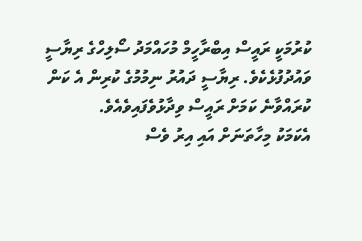ކުރުމަކީ ރައީސް އިބްރާހީމް މުހައްމަދު ސޯލިހްގެ ރިޔާސީ ވައުދުފުޅެކެވެ. ރިޔާސީ ދައުރު ނިމުމުގެ ކުރިން އެ ކަން ކުރައްވާނެ ކަމަށް ރައީސް ވިދާޅުވެފައިވެއެވެ.
އެކަމަކު މިހާތަނަށް އައި އިރު ވެސް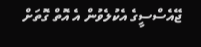ޖޭއެސްސީގެ އެކުލެވުން އެ އޮތް ގޮތަށް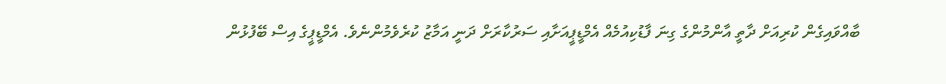ބާއްވައިގެން ކުރިއަށް ދާތީ އާންމުންގެ ގިނަ ފާޑުކިއުމެއް އެމްޑީޕީއަށާއި ސަރުކާރަށް ދަނީ އަމާޒު ކުރެވެމުންނެވެ. އެމްޑީޕީގެ އިސް ބޭފުޅުން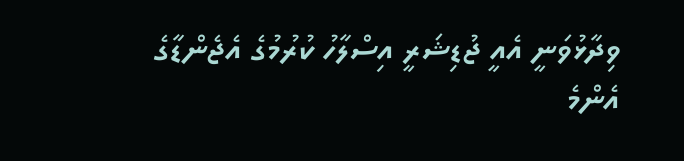ވިދާޅުވަނީ އެއީ ޖުޑިޝަރީ އިސްލާހު ކުރުމުގެ އެޖެންޑާގެ އެންމެ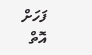ފަހަށް އޮތް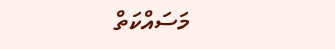މަސައްކަތް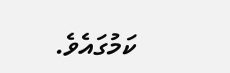ކަމުގައެވެ.